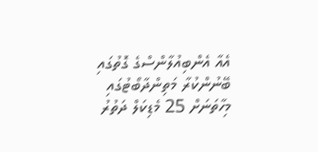އެއާ އެންބިއުލާންސްގެ ގޮތުގައި ބޭނުންކުރާ މަތިންދާބޯޓުގައި މިހާތަނަށް 25 މެޑިކަލް ދަތުރު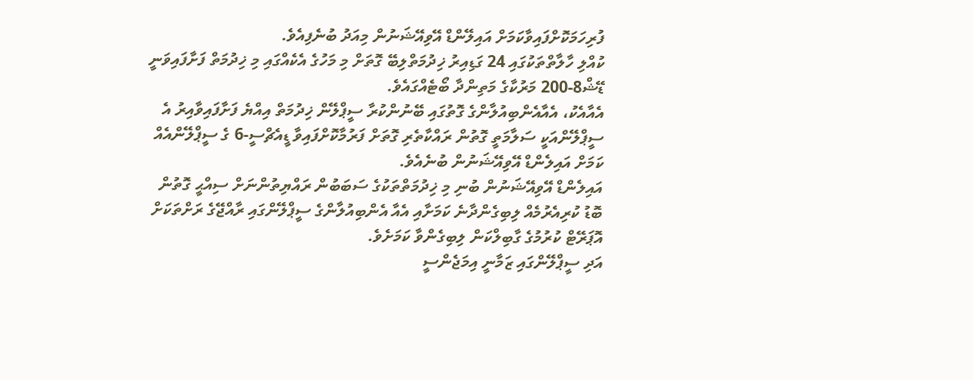ފުރިހަމަކޮށްފައިވާކަމަށް އައިލޭންޑް އޭވިއޭޝަނުން މިއަދު ބުނެފިއެވެ.
ކުއްލި ހާލާތްތަކުގައި 24 ގަޑިއިރު ޚިދުމަތްލިބޭ ގޮތަށް މި މަހުގެ އެކެއްގައި މި ޚިދުމަތް ފަށާފައިވަނީ ޑޭޝް8-200 މަރުކާގެ މަތިންދާ ބޯޓެއްގައެވެ.
އެއާއެކު، އެއާއެންބިއުލާންގެ ގޮތުގައި ބޭނުންކުރާ ސީޕްލޭން ޚިދުމަތް އިއްޔެ ފަށާފައިވާއިރު އެ ސީޕްލޭންއަކީ ސަލާމަތީ ގޮތުން ރައްކާތެރި ގޮތަށް ފަރުމާކޮށްފައިވާ ޑީއެޗްސީ-6 ގެ ސީޕްލޭންއެއް ކަމަށް އައިލެންޑް އޭވިއޭޝަނުން ބުނެއެވެ.
އައިލެންޑް އޭވިއޭޝަނުން ބުނި މި ޚިދުމަތްތަކުގެ ސަބަބުން ރައްޔިތުންނަށް ސިއްޙީ ގޮތުން ބޮޑު ކުރިއެރުމެއް ލިބިގެންދާނެ ކަމަށާއި އެއާ އެންބިއުލާންގެ ސީޕްލޭންގައި ރާއްޖޭގެ ރަށްތަކަށް އޮޕަރޭޓް ކުރުމުގެ ގާބިލްކަން ލިބިގެންވާ ކަމަށެވެ.
އަދި ސީޕްލޭންގައި ޒަމާނީ އިމަޖެންސީ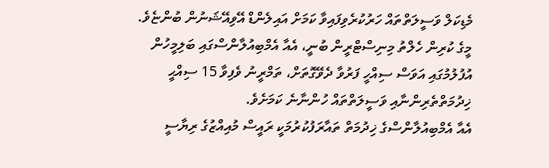މެޑިކަލް ވަސީލަތްތައް ހަރުކުރެވިފައިވާ ކަމަށް އައިލެންޑް އޭވިއޭޝަނުން ބުންޏެވެ.
މީގެ ކުރިން ހެލްތު މިނިސްޓްރީން ބުނީ، އެއާ އެމްބިއުލާންސްގައި ބަލިމީހުން އުފުލުމުގައި އަވަސް ސިއްހީ ފަރުވާ ދެވޭގޮތަށް، ތަމްރީނު ވެފިވާ 15 ސިއްޙީ ޚިދުމަތްތެރިންނާއި ވަސީލަތްތައް ހުންނާނެ ކަމަށެވެ.
އެއާ އެމްބިއުލާންސްގެ ޚިދުމަތް ތައާރަފުކުރުމަކީ ރައީސް މުއިއްޒުގެ ރިޔާސީ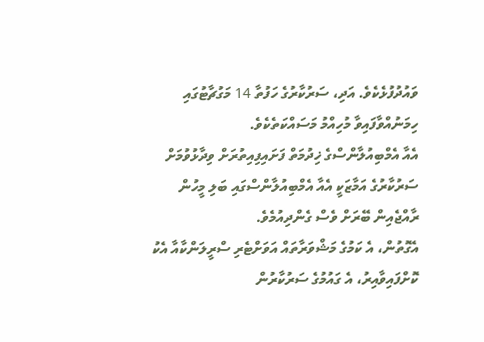ވައުދުފުޅެކެވެ. އަދި، ސަރުކާރުގެ ހަފުތާ 14 މަގުޗާޓުގައި ހިމަނުއްވާފައިވާ މުހިއްމު މަސައްކަތެކެވެ.
އެއާ އެމްބިއުލާންސްގެ ޚިދުމަތް ފަށައިފިއިތުރަށް ވިދާޅުވުމަށް
ސަރުކާރުގެ އަމާޒަކީ އެއާ އެމްބިއުލާންސްގައި ބަލި މީހުން ރާއްޖެއިން ބޭރަށް ވެސް ގެންދިއުމެވެ.
އެގޮތުން، އެ ކަމުގެ މަޝްވަރާތައް އަވަށްޓެރި ސްރީލަންކާއާ އެކު ކޮށްފައިވާއިރު، އެ ގައުމުގެ ސަރުކާރުން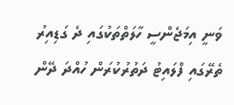ވަނީ އިމަޖެންސީ ހާލަތްތަކުގައި ދެ ގަޑިއިރު ތެރޭގައި ފްލައިޓު ދަތުރުކުރަން ހުއްދަ ދޭން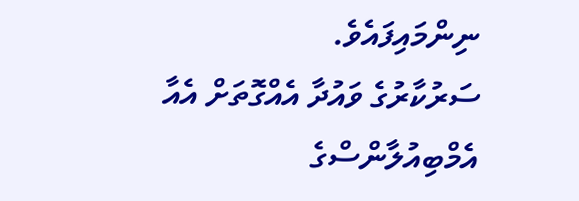ނިންމައިފައެވެ.
ސަރުކާރުގެ ވައުދާ އެއްގޮތަށް އެއާ އެމްބިއުލާންސްގެ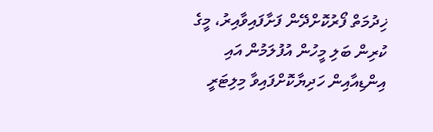ޚިދުމަތް ފޯރުކޮށްދޭން ފަށާފައިވާއިރު، މީގެ ކުރިން ބަލި މީހުން އުފުލަމުން އައި އިންޑިއާއިން ހަދިޔާކޮށްފައިވާ މިލިޓަރީ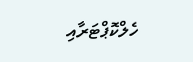ހެލްކޮޕްޓަރާއި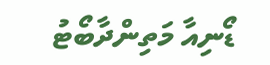ޑޯނިއާ މަތިންދާބޯޓު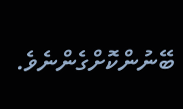ބޭނުންކޮށްގެންނެވެ.